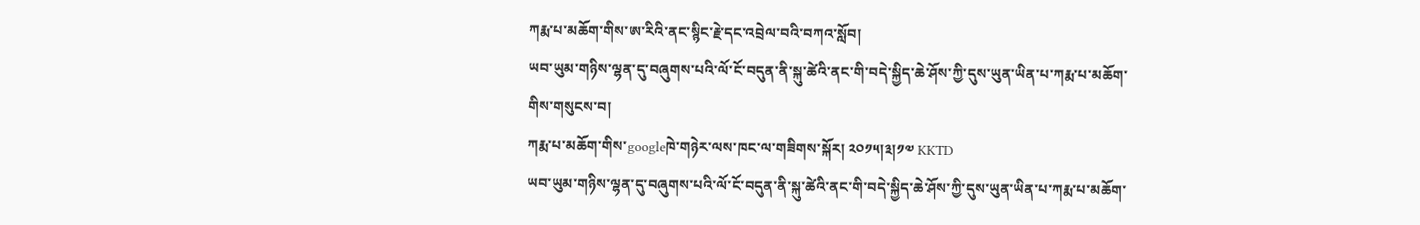ཀརྨ་པ་མཆོག་གིས་ཨ་རིའི་ནང་སྙིང་རྗེ་དང་འབྲེལ་བའི་བཀའ་སློབ།
ཡབ་ཡུམ་གཉིས་ལྷན་དུ་བཞུགས་པའི་ལོ་ངོ་བདུན་ནི་སྐུ་ཚེའི་ནང་གི་བདེ་སྐྱིད་ཆེ་ཤོས་ཀྱི་དུས་ཡུན་ཡིན་པ་ཀརྨ་པ་མཆོག་གིས་གསུངས་བ།
ཀརྨ་པ་མཆོག་གིས་googleཁེ་གཉེར་ལས་ཁང་ལ་གཟིགས་སྐོར། ༢༠༡༥།༣།༡༧ KKTD
ཡབ་ཡུམ་གཉིས་ལྷན་དུ་བཞུགས་པའི་ལོ་ངོ་བདུན་ནི་སྐུ་ཚེའི་ནང་གི་བདེ་སྐྱིད་ཆེ་ཤོས་ཀྱི་དུས་ཡུན་ཡིན་པ་ཀརྨ་པ་མཆོག་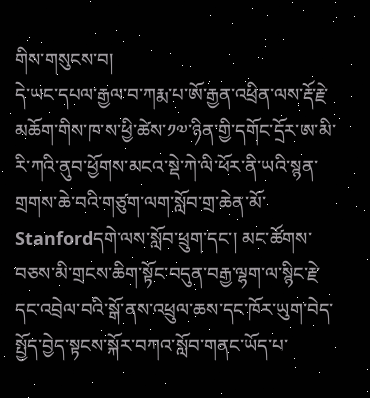གིས་གསུངས་བ།
དེ་ཡང་དཔལ་རྒྱལ་བ་ཀརྨ་པ་ཨོ་རྒྱན་འཕྲིན་ལས་རྡོ་རྗེ་མཆོག་གིས་ཁ་ས་ཕྱི་ཚེས་༡༧་ཉིན་གྱི་དགོང་དྲོར་ཨ་མི་རི་ཀའི་ནུབ་ཕྱོགས་མངའ་སྡེ་ཀེ་ལི་ཕོར་ནི་ཡའི་སྙན་གྲགས་ཆེ་བའི་གཙུག་ལག་སློབ་གྲ་ཆེན་མོ་Stanfordདགེ་ལས་སློབ་ཕྲུག་དང་། མང་ཚོགས་བཅས་མི་གྲངས་ཆིག་སྟོང་བདུན་བརྒྱ་ལྷག་ལ་སྙིང་རྗེ་དང་འབྲེལ་བའི་སྒོ་ནས་འཕྲུལ་ཆས་དང་ཁོར་ཡུག་བེད་སྤྱོད་བྱེད་སྟངས་སྐོར་བཀའ་སློབ་གནང་ཡོད་པ་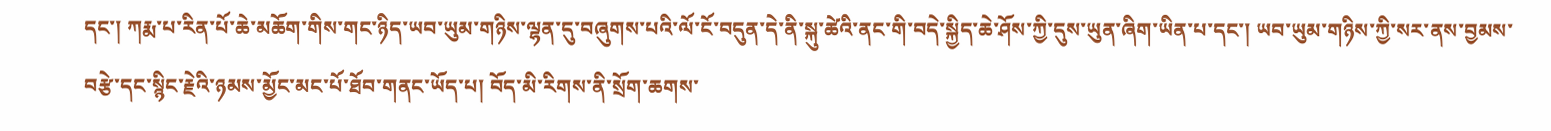དང་། ཀརྨ་པ་རིན་པོ་ཆེ་མཆོག་གིས་གང་ཉིད་ཡབ་ཡུམ་གཉིས་ལྷན་དུ་བཞུགས་པའི་ལོ་ངོ་བདུན་དེ་ནི་སྐུ་ཚེའི་ནང་གི་བདེ་སྐྱིད་ཆེ་ཤོས་ཀྱི་དུས་ཡུན་ཞིག་ཡིན་པ་དང་། ཡབ་ཡུམ་གཉིས་ཀྱི་སར་ནས་བྱམས་བརྩེ་དང་སྙིང་རྗེའི་ཉམས་མྱོང་མང་པོ་ཐོབ་གནང་ཡོད་པ། བོད་མི་རིགས་ནི་སྲོག་ཆགས་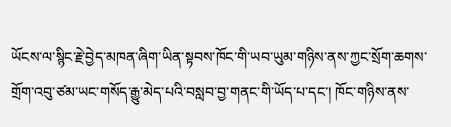ཡོངས་ལ་སྙིང་རྗེ་བྱེད་མཁན་ཞིག་ཡིན་སྟབས་ཁོང་གི་ཡབ་ཡུམ་གཉིས་ནས་ཀྱང་སྲོག་ཆགས་གྲོག་འབུ་ཙམ་ཡང་གསོད་རྒྱུ་མེད་པའི་བསླབ་བྱ་གནང་གི་ཡོད་པ་དང་། ཁོང་གཉིས་ནས་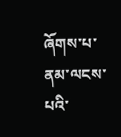ཞོགས་པ་ནམ་ལངས་པའི་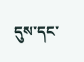དུས་དང་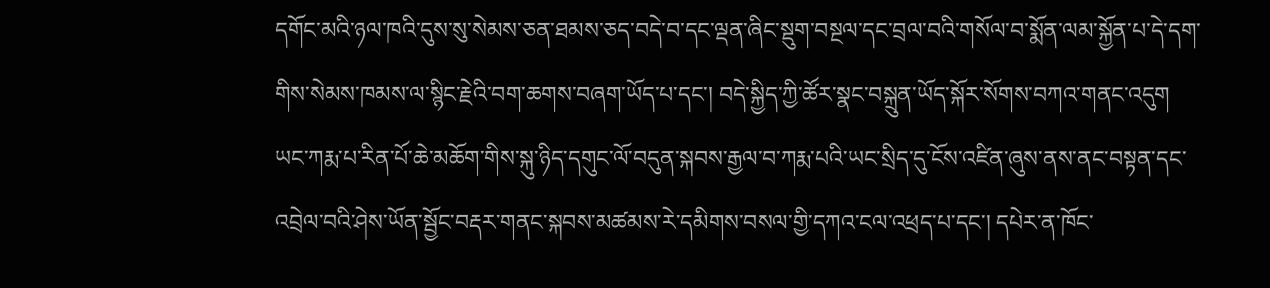དགོང་མའི་ཉལ་ཁའི་དུས་སུ་སེམས་ཅན་ཐམས་ཅད་བདེ་བ་དང་ལྡན་ཞིང་སྡུག་བསྔལ་དང་བྲལ་བའི་གསོལ་བ་སྨོན་ལམ་སྐྱོན་པ་དེ་དག་གིས་སེམས་ཁམས་ལ་སྙིང་རྗེའི་བག་ཆགས་བཞག་ཡོད་པ་དང་། བདེ་སྐྱིད་ཀྱི་ཚོར་སྣང་བསྐྲུན་ཡོད་སྐོར་སོགས་བཀའ་གནང་འདུག
ཡང་ཀརྨ་པ་རིན་པོ་ཆེ་མཆོག་གིས་སྐུ་ཉིད་དགུང་ལོ་བདུན་སྐབས་རྒྱལ་བ་ཀརྨ་པའི་ཡང་སྲིད་དུ་ངོས་འཛིན་ཞུས་ནས་ནང་བསྟན་དང་འབྲེལ་བའི་ཤེས་ཡོན་སྦྱོང་བརྡར་གནང་སྐབས་མཚམས་རེ་དམིགས་བསལ་གྱི་དཀའ་ངལ་འཕྲད་པ་དང་། དཔེར་ན་ཁོང་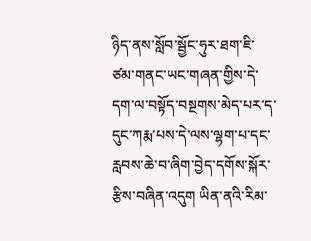ཉིད་ནས་སློབ་སྦྱོང་ཧུར་ཐག་ཇི་ཙམ་གནང་ཡང་གཞན་གྱིས་དེ་དག་ལ་བསྟོད་བསྔགས་མེད་པར་ད་དུང་ཀརྨ་པས་དེ་ལས་ལྷག་པ་དང་རླབས་ཆེ་བ་ཞིག་བྱེད་དགོས་སྐོར་རྩིས་བཞིན་འདུག ཡིན་ནའི་རིམ་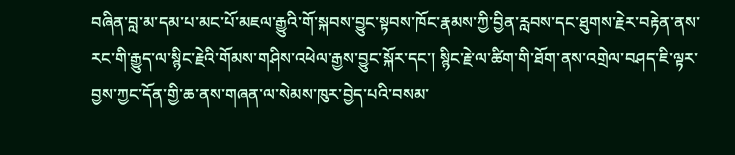བཞིན་བླ་མ་དམ་པ་མང་པོ་མཇལ་རྒྱུའི་གོ་སྐབས་བྱུང་སྟབས་ཁོང་རྣམས་ཀྱི་བྱིན་རླབས་དང་ཐུགས་རྗེར་བརྟེན་ནས་རང་གི་རྒྱུད་ལ་སྙིང་རྗེའི་གོམས་གཤིས་འཕེལ་རྒྱས་བྱུང་སྐོར་དང་། སྙིང་རྗེ་ལ་ཚིག་གི་ཐོག་ནས་འགྲེལ་བཤད་ཇི་ལྟར་བྱས་ཀྱང་དོན་གྱི་ཆ་ནས་གཞན་ལ་སེམས་ཁུར་བྱེད་པའི་བསམ་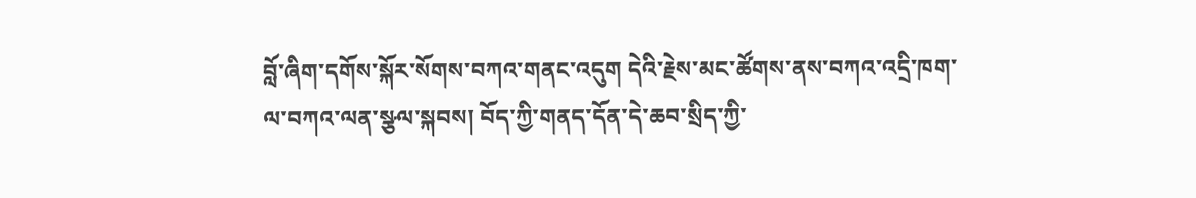བློ་ཞིག་དགོས་སྐོར་སོགས་བཀའ་གནང་འདུག དེའི་རྗེས་མང་ཚོགས་ནས་བཀའ་འདྲི་ཁག་ལ་བཀའ་ལན་སྩལ་སྐབས། བོད་ཀྱི་གནད་དོན་དེ་ཆབ་སྲིད་ཀྱི་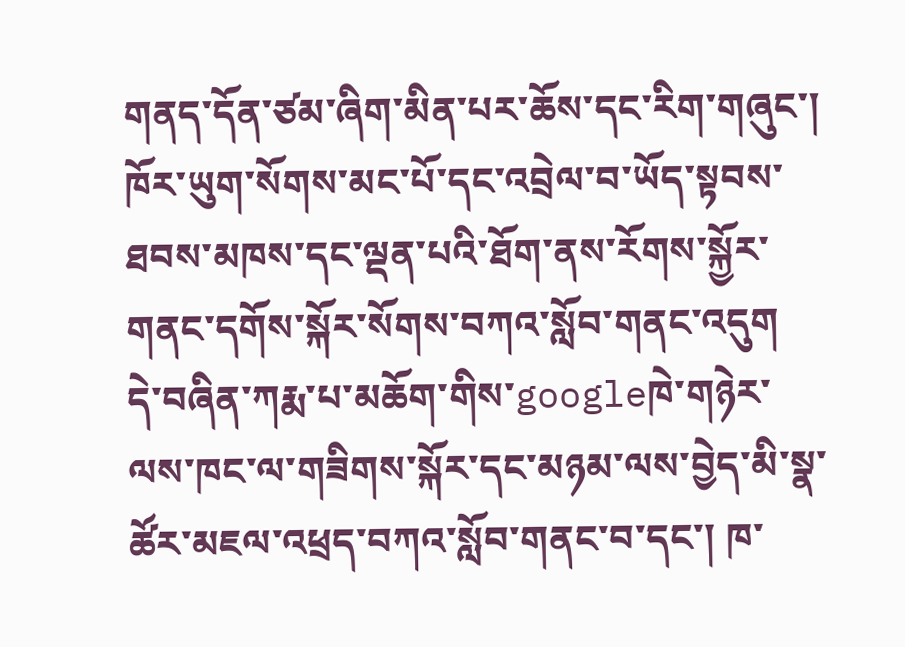གནད་དོན་ཙམ་ཞིག་མིན་པར་ཆོས་དང་རིག་གཞུང་། ཁོར་ཡུག་སོགས་མང་པོ་དང་འབྲེལ་བ་ཡོད་སྟབས་ཐབས་མཁས་དང་ལྡན་པའི་ཐོག་ནས་རོགས་སྐྱོར་གནང་དགོས་སྐོར་སོགས་བཀའ་སློབ་གནང་འདུག
དེ་བཞིན་ཀརྨ་པ་མཆོག་གིས་googleཁེ་གཉེར་ལས་ཁང་ལ་གཟིགས་སྐོར་དང་མཉམ་ལས་བྱེད་མི་སྣ་ཚོར་མཇལ་འཕྲད་བཀའ་སློབ་གནང་བ་དང་། ཁ་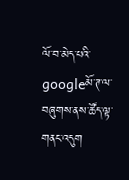ལོ་བ་མེད་པའི་googleམོ་ཊ་ལ་བཞུགས་ནས་ཚོད་ལྟ་གནང་འདུག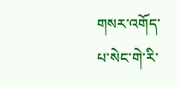གསར་འགོད་པ་སེང་གེ་རི་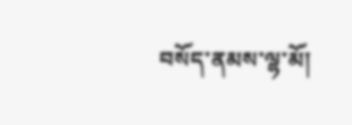བསོད་ནམས་ལྷ་མོ།